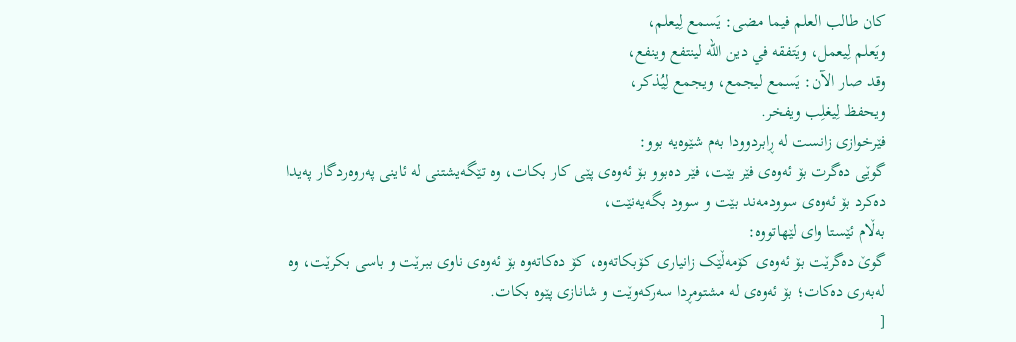كان طالب العلم فيما مضى: يَسمع لِيعلم،
ويَعلم لِيعمل، ويَتفقه في دين الله لينتفع وينفع،
وقد صار الآن: يَسمع ليجمع، ويجمع لِيُذكر،
ويحفظ لِيغلِب ويفخر.
فێرخوازی زانست لە ڕابردوودا بەم شێوەیە بوو:
گوێی دەگرت بۆ ئەوەی فێر بێت، فێر دەبوو بۆ ئەوەی پێی کار بکات، وە تێگەیشتنی لە ئاینی پەروەردگار پەیدا دەکرد بۆ ئەوەی سوودمەند بێت و سوود بگەیەنێت،
بەڵام ئێستا وای لێهاتووە:
گوێ دەگرێت بۆ ئەوەی کۆمەڵێک زانیاری کۆبکاتەوە، کۆ دەکاتەوە بۆ ئەوەی ناوی ببرێت و باسی بکرێت، وە لەبەری دەکات؛ بۆ ئەوەی لە مشتومڕدا سەرکەوێت و شانازی پێوە بکات.
[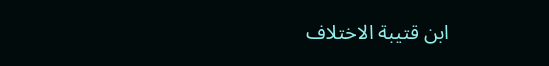ابن قتيبة الاختلاف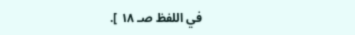في اللفظ صـ ١٨ ].